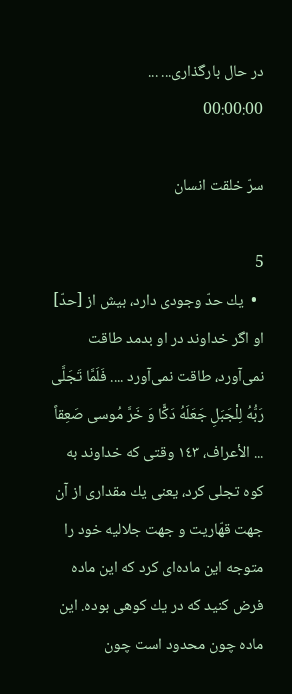در حال بارگذاری... ...
00:00:00

سرّ خلقت انسان

5
  •  یك حدّ وجودی دارد، بیش از [حدّ] او اگر خداوند در او بدمد طاقت نمی‌آورد، طاقت نمی‌آورد .... فَلَمَّا تَجَلَّى رَبُّهُ لِلْجَبَلِ جَعَلَهُ دَكًّا وَ خَرَّ مُوسى‌ صَعِقاً ... الأعراف، ١٤٣ وقتی كه خداوند به كوه تجلی كرد، یعنی یك مقداری از آن جهت قهّاریت و جهت جلالیه خود را متوجه این ماده‌ای كرد كه این ماده فرض كنید كه در یك كوهی بوده. این ماده چون محدود است چون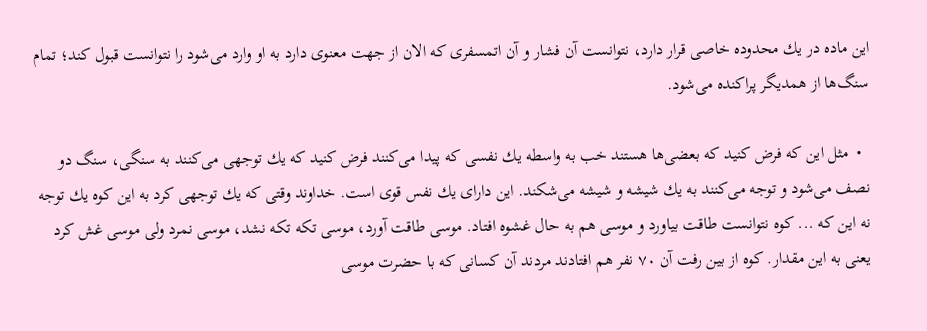این ماده در یك محدوده خاصی قرار دارد، نتوانست آن فشار و آن اتمسفری كه الان از جهت معنوی دارد به او وارد می‌شود را نتوانست قبول كند؛ تمام سنگ‌ها از همدیگر پراكنده می‌شود.

  •  مثل این كه فرض كنید كه بعضی‌ها هستند خب به واسطه یك نفسی كه پیدا می‌كنند فرض كنید كه یك توجهی می‌كنند به سنگی، سنگ دو نصف می‌شود و توجه می‌كنند به یك شیشه و شیشه می‌شكند. این دارای یك نفس قوی است. خداوند وقتی كه یك توجهی كرد به این كوه یك توجه نه این كه ... كوه نتوانست طاقت بیاورد و موسی هم به حال غشوه افتاد. موسی طاقت آورد، موسی تكه تكه نشد، موسی نمرد ولی موسی غش كرد یعنی به این مقدار. كوه از بین رفت آن ٧٠ نفر هم افتادند مردند آن كسانی كه با حضرت موسی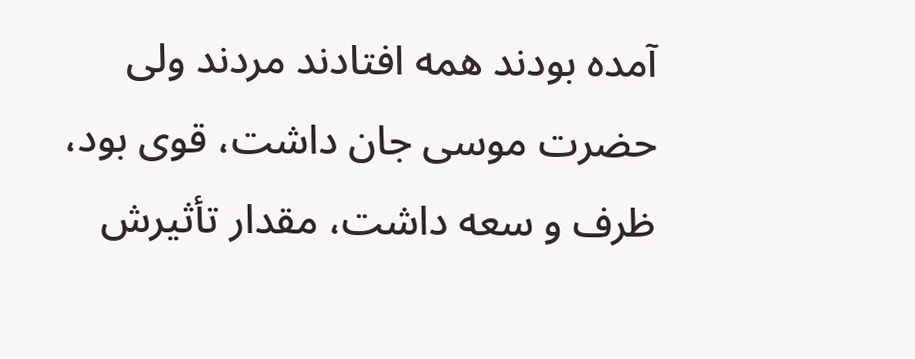آمده بودند همه افتادند مردند ولی حضرت موسی جان داشت، قوی بود، ظرف و سعه داشت، مقدار تأثیرش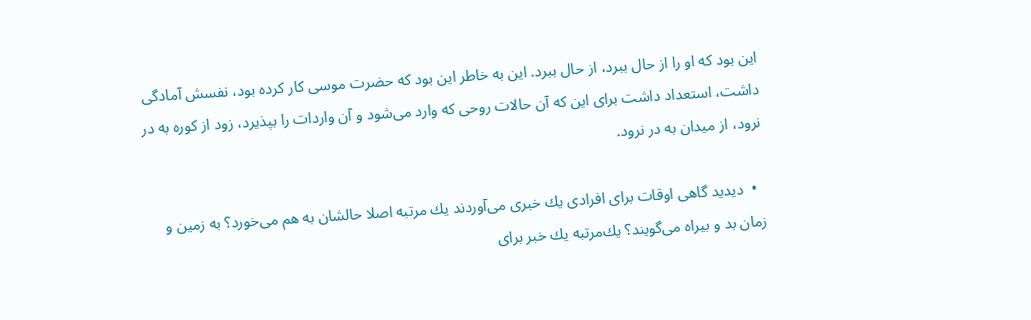این بود كه او را از حال ببرد، از حال ببرد. این به خاطر این بود كه حضرت موسی كار كرده بود، نفسش آمادگی داشت، استعداد داشت برای این كه آن حالات روحی كه وارد می‌شود و آن واردات را بپذیرد، زود از كوره به در نرود، از میدان به در نرود.

  •  دیدید گاهی اوقات برای افرادی یك خبری می‌آوردند یك مرتبه اصلا حالشان به هم می‌خورد؟ به زمین و زمان بد و بیراه می‌گویند؟ یك‌مرتبه یك خبر برای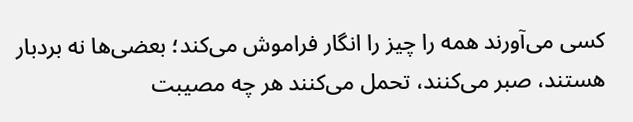كسی می‌آورند همه را چیز را انگار فراموش می‌كند؛ بعضی‌ها نه بردبار هستند، صبر می‌كنند، تحمل می‌كنند هر چه مصیبت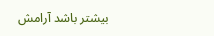بیشتر باشد آرامش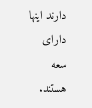دارند اینها دارای سعه هستند.